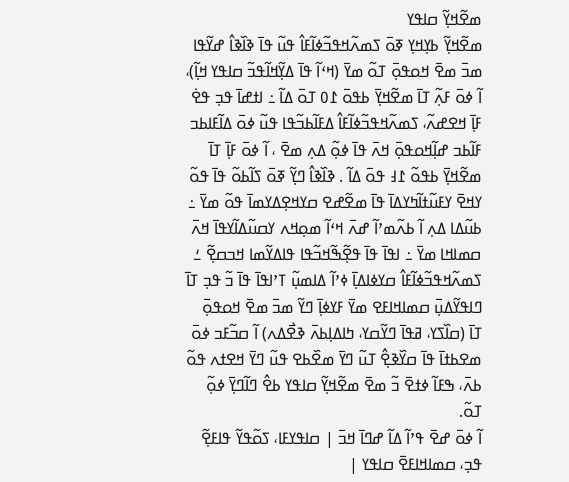ߘߐ߬ߞߌ߲߬ ߛߊߟߌ
ߘߐ߬ߞߌ߲߬ ߕߌ߲ߞߌ߲ ߧߋ߫ ߖߘߍ߬ߞߟߏ߬ߦߊ߬ߓߊ߮ ߟߎ߬ ߟߊ߫ ߢߊ߰ߢߊ߮ ߝߌ߬ߟߊ ߘߏ߫ ߘߐ߫ ߞߋߟߋ߲߫ ߠߋ߬ ߘߌ߫ (ߞߵߊ߬ ߟߊ߫ ߡߌ߲߬ߞߊ߬ߟߏ߬ ߛߊߟߌ ߞߊ߲߬)، ߊ߬ ߦߋ߫ ߓߍ߲߬ ߠߊ߫ ߘߐ߬ߞߌ߲߫ ߕߟߋ߫ ߁߀ ߠߋ߫ ߡߊ߬ ߸ ߊߙߝߊ߫ ߟߏ߲ ߟߐ߭ ߓߊ߲߫ ߞߐߝߍ߬، ߖߘߍ߬ߞߟߏ߬ߦߊ߬ߓߊ߮ ߡߓߊ߬ߕߏ߬ߟߊ ߟߎ߬ ߦߋ߫ ߡߊ߬ߓߊߕߏ ߓߊ߬ߕߏ ߝߊ߲߬ߞߋߟߋ߲߫ ߞߍ߫ ߟߊ߫ ߦߋ߲߬ ߡߍ߲ ߘߐ߫ ، ߊ߬ ߦߋ߫ ߓߊ߲߫ ߠߊ߫ ߘߐ߬ߞߌ߲߫ ߕߟߋ߬ ߁߃ ߟߋ߫ ߡߊ߬ . ߢߊ߰ߢߊ߮ ߣߌ߲߬ ߧߋ߫ ߖߊ߬ߕߋ߬ ߟߊ߫ ߟߋ߬ ߌߞߐ߫ ߌߓߎ߬ߙߊ߬ߤߌߡߊ߫ ߟߊ߫ ߘߐ߬ߝߐ ߛߌߞߐ߲ߡߌߘߊ߫ ߟߋ߬ ߘߌ߫ ߸ ߕߎ߬ߡߊ ߡߍ߲ ߊ߬ ߕߍ߬ߘߴߊ߬ ߝߍ߫ ߞߵߊ߬ ߘߋ߲ߞߍ ߌߛߎ߬ߡߊ߬ߌߟߊ߫ ߞߍ߫ ߛߘߊߞߊ ߘߌ߫ ߸ ߊߟߊ߫ ߟߊ߫ ߟߐ߲߬ߒ߬ߞߏ߬ߟߊ ߟߊߡߌ߬ߘߊ ߞߏߛߐ߲߬ ߑ ߖߘߍ߬ߞߟߏ߬ߦߊ߬ߓߊ߮ ߛߌߦߊߡߊ߲߫ ߦߴߊ߬ ߡߊߘߎ߲߬ ߠߴߊߟߊ߫ ߟߊ߫ ߏ߬ ߟߏ߲ ߠߊ߫ ߣߊߟߌ߬ߡߎ߲߫ ߛߘߊߞߊߓߐ ߘߌ߫ ߓߌߦߊ߲߫ ߣߌ߬ ߘߏ߫ ߘߐ߫ ߞߋߟߋ߲߫ ߠߊ߫ (ߛߊ߰ߖߌ، ߥߟߊ߫ ߣߌ߬ߛߌ، ߤߊߡߊ߲ߕߍ߫ ߢߐ߯ߡߍ) ߊ߬ ߛߏ߬ߓߏ ߦߋ߫ ߘߐߕߙߊ߫ ߟߊ߫ ߛߌ߰ߢߐ߲߮ ߠߎ߬ ߣߌ߫ ߘߐ߰ߕߐ ߟߎ߬ ߣߌ߫ ߞߐߙߍ ߟߋ߬ ߕߍ߫، ߒߓߊ߬ ߦߙߐ߫ ߏ߬ ߘߐ߫ ߘߐ߬ߞߌ߲߬ ߛߊߟߌ ߕߐ߮ ߣߊ߬ߣߌ߲߫ ߦߋ߲߬ ߠߋ߬.
ߊ߬ ߦߋ߫ ߝߐ߫ ߟߴߊ߬ ߡߊ߬ ߝߣߊ߫ ߞߏ߫ | ߛߊߟߌߓߊ، ߖߋ߬ߟߌ߬ ߟߊߓߐ߲߬ ߟߏ߲، ߛߘߊߞߊߓߐ߫ ߛߊߟߌ |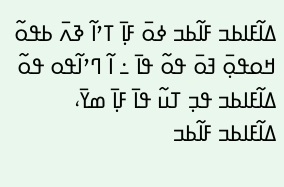ߡߊ߬ߓߊߕߏ ߓߊ߬ߕߏ ߦߋ߫ ߓߊ߲߫ ߠߴߊ߬ ߢߍ߫ ߕߟߋ߬ ߞߋߟߋ߲߫ ߔߋ߫ ߟߋ߬ ߟߊ߫ ߸ ߊ߬ ߣߴߊ߬ߟߋ ߟߋ߬ ߡߊ߬ߓߊߕߏ ߟߏ߲ ߠߎ߬ ߟߊ߫ ߓߊ߲߫ ߘߌ߫، ߡߊ߬ߓߊߕߏ ߓߊ߬ߕߏ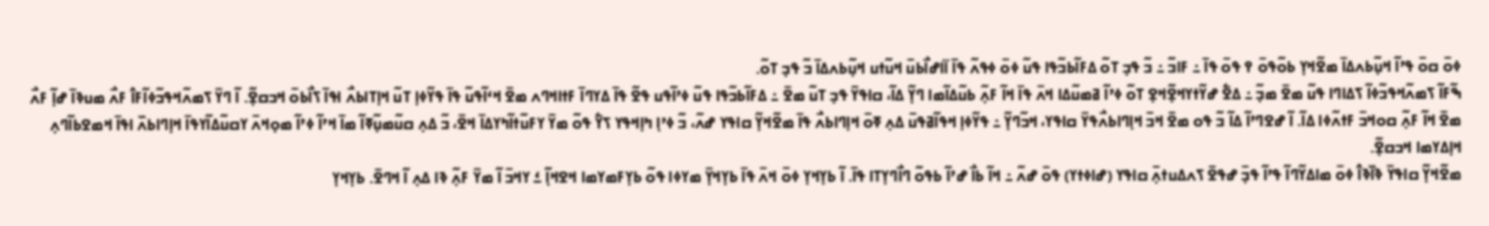ߦߋ߫ ߛߋ߫ ߟߴߊ߬ ߞߎ߲߬ߕߍߡߊ߫ ߘߐ߬ߞߌ߲ ߕߋ߬ߟߋ߫ ߉ ߟߋ߫ ߟߊ߫ ߸ ߓߊߏ߬ ߸ ߏ߬ ߟߏ߲ ߠߋ߬ ߡߓߊ߬ߕߏ߬ߟߊ ߟߎ߬ ߦߋ߫ ߦߟߍ߬ ߟߊ߫ ߊ߳ߊߝߊ߯ߕߎ߫ ߞߎ߬ߙߎ ߞߎ߲߬ߕߍߡߊ߫ ߏ߬ ߟߏ߲ ߠߋ߬.
ߒ߬ߓߊ߬ ߖߘߍ߬ߞߟߏ߬ߦߊ߬ ߖߡߊߣߊ ߟߎ߬ ߘߐ߫ ߘߏ߲߬ ߸ ߡߐ߱ ߝߌ߬ߙߌߞߐ߲߬ߞߐ߲ ߠߋ߬ ߦߴߊ߬ ߥߘߎ߬ߡߊ ߞߍ߫ ߟߊ߫ ߞߊ߬ ߓߍ߲߬ ߕߎ߬ߡߊ߬ߘߊ ߣߌ߲߬ ߡߊ߬، ߛߊߟߌ߫ ߟߏ߲ ߠߎ߬ ߘߐ߫ ߸ ߡߓߊ߬ߕߏ߬ߟߊ ߟߎ߬ ߦߴߊ߬ߟߎ ߟߐ߬ ߟߊ߫ ߡߌߣߊ߫ ߓߙߊߞߣߍ ߘߐ߫ ߞߵߊ߬ߟߎ߬ ߟߊ߫ ߟߌ߬ߦߊ߲ ߠߎ߬ ߞߊ߲ߠߊߕߍ߯ ߊߟߊ߫ ߖߊ߯ߕߋ߫ ߞߏߛߐ߲߬. ߊ߬ ߣߌ߫ ߖߘߍ߬ߞߟߏ߬ߦߊ߬ߓߊ߮ ߓߍ߯ ߘߎߢߊ߫ ߝߊ߲߬ ߓߍ߯ ߘߐ߫ ߞߊ߬ ߓߍ߲߬ ߛߋߞߏ߫ ߓߙߍ߬ߦߊ ߡߊ߬. ߊ߬ ߝߐߣߴߊ߬ ߡߊ߬ ߏ߬ ߟߋ ߘߐ߫ ߞߏ߫ ߞߊ߲ߣߊߕߍ߯ߟߌ߫ ߛߊߟߌ، ߞߏ߬ߣߌ߲߬ ߸ ߟߌ߬ߦߊ߲ ߞߟߊ߬ߥߟߎ߫ ߡߍ߲ ߧߋ߫ ߞߊ߲ߣߊߕߍ߯ ߟߊ߫ ߘߐ߬ߞߌ߲߬ ߛߊߟߌ ߝߍ߬، ߏ߬ ߦߴߊ߲ ߤߊ߲ߞߟߌ ߖߌ߱ ߟߋ߬ ߘߌ߫ ߌߓߎ߬ߙߊ߬ߤߌߡߊ߫ ߞߐ߫، ߏ߬ ߡߍ߲ ߛߎ߬ߘߎ߲߬ߧߊ߬ ߘߊ߫ ߞߴߊ߬ ߦߴߊ߬ ߘߋ߲ߞߍ߫ ߌߛߎ߬ߡߊ߬ߌߟߊ߫ ߞߊ߲ߣߊߕߍ߰ ߊߟߊ߫ ߞߘߐߕߊ߬ߣߍ߲ ߞߊ߲ߡߌߘߊ ߞߏߛߐ߲߬.
ߘߐ߬ߞߌ߲߬ ߛߊߟߌ߫ ߢߊ߰ߢߊ߮ ߦߋ߫ ߘߊߡߌ߬ߣߊ߬ ߟߴߊ߬ ߟߏ߲߫ ߝߟߐ߫ ߖߍߡߎߙߍ߲߫ ߛߊߟߌ (ߝߊߦߙߌ) ߟߋ߫ ߝߍ߬ ߸ ߞߊ߬ ߕߊ߯ ߝߴߊ߬ ߕߟߋ߬ ߣߊ߯ߣߌ߲ߠߊ ߟߊ߫. ߊ߬ ߕߌ߲ߞߌ߲ ߦߋ߫ ߞߍ߫ ߟߊ߫ ߕߌ߲ߞߌ߲߫ ߘߌߦߊ ߟߋ߬ ߕߌ߲ߓߘߌߘߊ ߞߐߞߊ߲߬ ߑ ߌߞߏ߫ ߊ߬ ߘߌ߫ ߓߍ߲߬ ߢߊ ߡߍ߲ ߊ߬ ߞߣߐ߫. ߕߌ߲ߞߌ߲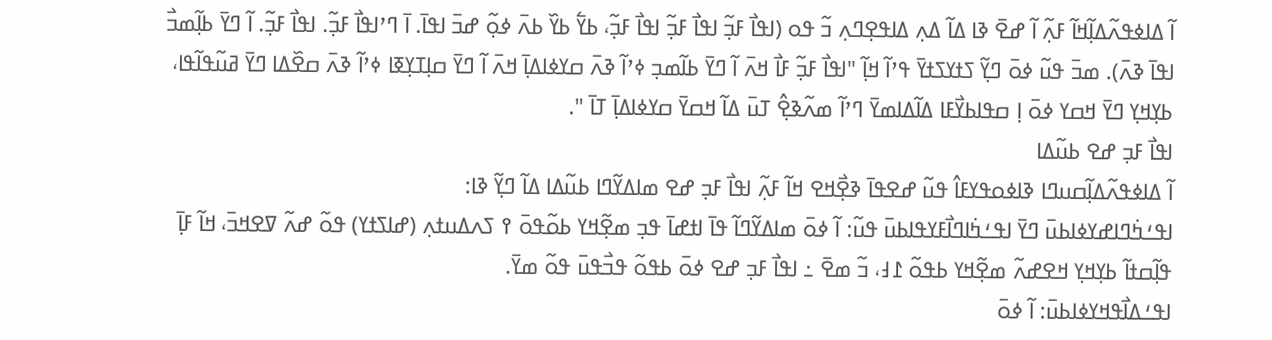ߊ߬ ߡߊߦߟߍ߬ߡߊ߲߬ߞߊ߬ ߓߍ߲߬ ߊ߬ ߝߐ߫ ߢߊ ߡߊ߬ ߡߍ߲ ߡߊߟߐ߲ߣߍ߲ ߏ߬ ߟߋ (ߊߟߊ߯ ߓߏ߲߬ ߊߟߊ߯ ߓߏ߲߬ ߊߟߊ߯ ߓߏ߲߬، ߕߌ߱ ߕߌ߰ ߕߍ߫ ߦߋ߲߬ ߝߏ߫ ߊߟߊ߫. ߊ߫ ߣߴߊߟߊ߯ ߓߏ߲߬. ߊߟߊ߯ ߓߏ߲߬. ߊ߬ ߣߌ߫ ߕߊ߲߬ߘߏ߯ ߊߟߊ߫ ߢߍ߫). ߘߏ߫ ߟߎ߬ ߦߋ߫ ߣߌ߲߬ ߖߙߌߖߙߌ߫ ߟߴߊ߬ ߞߊ߲߬ "ߊߟߊ߯ ߓߏ߲߬ ߓߊ߯ ߞߍ߫ ߊ߬ ߣߌ߫ ߕߊ߬ߘߏ߲ ߦߴߊ߬ ߢߍ߫ ߛߌߦߊߡߊ߲߫ ߞߍ߫ ߊ߬ ߣߌ߫ ߛߊ߲ߠߌ߲ߧߊ ߦߴߊ߬ ߢߍ߫ ߛߐ߰ߡߊ ߣߌ߫ ߥߎ߬ߟߊ߬ߟߊ، ߕߌ߲ߞߌ߲ ߣߌ߫ ߞߛߌ ߦߋ߫ ߊ߲ ߛߟߊߕߌ߯ߓߊ ߡߊ߬ߡߊߘߌ߫ ߣߴߊ߬ ߘߍ߬ߢߐ߲߮ ߠߎ߫ ߡߊ߬ ߞߛߌ߫ ߛߌߦߊߡߊ߲߫ ߠߊ߫ ".
ߊߟߊ߯ ߓߏ߲ ߝߐ ߕߎ߬ߡߊ
ߊ߬ ߡߊߦߟߍ߬ߡߊ߲߬ߛߎߣߊ ߢߊߦߋߟߌߓߊ߮ ߟߎ߬ ߝߐߟߊ߫ ߢߐ߲߯ߞߐ ߞߊ߬ ߓߍ߲߬ ߊߟߊ߯ ߓߏ߲ ߝߐ ߘߊߡߌ߬ߣߊ ߕߎ߬ߡߊ ߡߊ߬ ߣߌ߲߬ ߢߊ:
ߊߟߑߤ߭ߣߊߝߌߦߊߕߎ߫ ߣߌ߫ ߊߟߑߤ߭ߊߣߊ߯ߓߌߟߊߕߎ߫ ߟߎ߬: ߊ߬ ߦߋ߫ ߘߊߡߌ߬ߣߊ߬ ߟߊ߫ ߊߙߝߊ߫ ߟߏ߲ ߘߐ߲߬ߞߌ ߕߋ߬ߟߋ߫ ߉ ߖߍߡߎߙߍ߲ (ߝߊߖߙߌ) ߟߋ߬ ߝߍ߬ ߜߐߞߏ߫، ߞߊ߬ ߓߊ߲߫ ߟߊ߲߬ߛߙߊ߬ ߕߌ߲ߞߌ߲ ߞߐߝߍ߬ ߘߐ߲߬ߞߌ ߕߟߋ߬ ߁߃، ߏ߬ ߘߐ߫ ߸ ߊߟߊ߯ ߓߏ߲ ߝߐ ߦߋ߫ ߕߟߋ߬ ߟߏ߯ߟߎ߫ ߟߋ߬ ߘߌ߫.
ߊߟߑߡߊ߯ߟߞߌߦߊߕߎ߫: ߊ߬ ߦߋ߫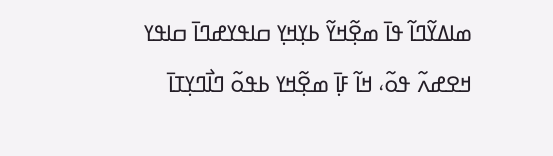ߘߊߡߌ߬ߣߊ߬ ߟߊ߫ ߘߐ߲߬ߞߌ߬ ߕߌ߲ߞߌ߲ ߛߊߟߌߝߣߊ߫ ߛߊߟߌ ߞߐߝߍ߬ ߟߋ߬، ߞߊ߬ ߓߊ߲߫ ߘߐ߲߬ߞߌ ߕߟߋ߬ ߣߊ߯ߣߌ߲ߠߊ߫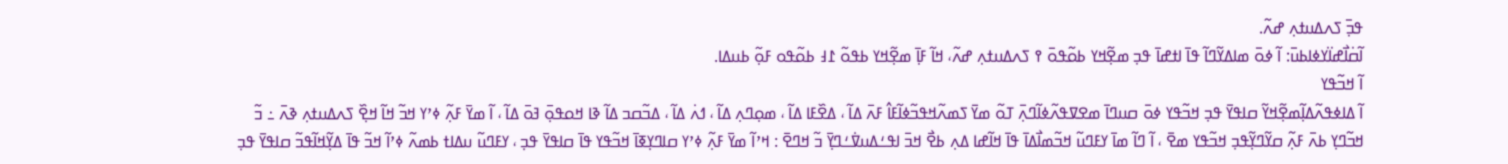ߟߏ߲߫ ߖߍߡߎߙߍ߲ ߝߍ߬.
ߊ߬ߛ߭ߊ߯ߝߊ߳ߌߦߊߕߎ߫: ߊ߬ ߦߋ߫ ߘߊߡߌ߬ߣߊ߬ ߟߊ߫ ߊߙߝߊ߫ ߟߏ߲ ߘߐ߲߬ߞߌ ߕߋ߬ߟߋ߫ ߉ ߖߍߡߎߙߍ߲ ߝߍ߬، ߞߊ߬ ߓߊ߲߫ ߘߐ߲߬ߞߌ ߕߟߋ߬ ߁߃ ߕߋ߬ߟߋ ߓߋ߲߬ ߕߎߡߊ.
ߊ߬ ߞߏ߬ߟߌ
ߊ߬ ߡߊߦߟߍ߬ߡߊ߲߬ߘߐ߲߬ߞߌ߬ ߛߊߟߌ߫ ߟߏ߲ ߞߏ߬ߟߌ ߦߋ߫ ߛߎߣߊ߫ ߘߐߜߟߍ߬ߦߊ߬ߣߍ߲߫ ߠߋ߬ ߘߌ߫ ߖߘߍ߬ߞߟߏ߬ߦߊ߬ߓߊ߮ ߓߍ߫ ߡߊ߬ ، ߡߐ߰ߓߊ ߡߊ߬ ، ߘߋ߲ߣߍ߲ ߡߊ߬ ، ߗߍ߭ ߡߊ߬ ، ߡߏ߬ߛߏ ߡߊ߬ ߢߊ ߞߋߟߋ߲߫ ߔߋ߫ ߡߊ߬ ، ߊ߬ ߘߌ߫ ߓߍ߲߬ ߦߴߌ ߞߏ߬ ߞߊ߬ ߞߐ߲߰ ߖߍߡߎߙߍ߲ ߢߍ߫ ߸ ߏ߬ ߞߏ߬ߣߌ߲ ߕߍ߫ ߓߍ߲߬ ߛߌ߬ߣߌ߲߬ߟߏ߲ ߞߏ߬ߟߌ ߘߐ߫ ، ߊ߬ ߣߊ߬ ߘߊ߫ ߌߓߣߎ߬ ߞߏ߬ߘߊ߯ߡߊ߫ ߟߊ߫ ߞߊ߬ߝߊ ߡߍ߲ ߕߐ߯ ߞߏ߫ ߊߟߑߡߎߜ߭ߑߣߌ߲߫ ߏ߬ ߞߣߐ߫ : ߞߴߊ߬ ߘߌ߫ ߓߍ߲߬ ߦߴߌ ߛߊߣߌ߲ߧߊ߫ ߞߏ߬ߟߌ ߟߊ߫ ߛߊߟߌ߫ ߟߏ߲ ، ߌߓߣߎ߬ ߎߡߊߙ ߕߘߍ߬ ߦߴߊ߬ ߞߏ߬ ߟߊ߫ ߡߌ߲߬ߞߊ߬ߟߏ߬ ߛߊߟߌ߫ ߟߏ߲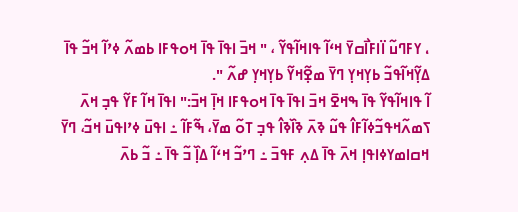، ߌߓߣߎ߬ ߊ߳ߊߓߊ߯ߛߌ߫ ߞߵߊ߬ ߟߊߞߊ߬ߟߌ߬ ، " ߞߏ߫ ߊߟߊ߫ ߟߊ߫ ߞߋߟߓߊ ߕߘߍ߬ ߦߴߊ߬ ߞߏ߬ ߟߊ߫ ߡߌ߲߬ߞߊ߬ߟߏ߬ ߕߌ߲ߞߌ߲ ߣߌ߫ ߘߐ߲߬ߞߌ߬ ߕߌ߲ߞߌ߲ ߝߍ߬ ".
ߊ߬ ߟߊߞߊ߬ߟߌ߬ ߟߊ߫ ߒߞߐ߫ ߞߏ߫ ߊߟߊ߫ ߟߊ߫ ߞߋߟߓߊ ߞߊ߲߫ ߞߏ߫:" ߊߟߊ߫ ߞߊ߬ ߓߌ߬ ߟߏ߲ ߞߍ߫ ߖߘߍ߬ߞߟߏ߬ߦߊ߬ߓߊ߮ ߟߎ߬ ߢߍ߫ ߢߊ߰ߢߊ߮ ߟߏ߲ ߠߋ߬ ߘߌ߫، ߒ߬ߓߊ߬ ߸ ߊߟߎ߫ ߦߴߊߟߎ߫ ߞߏ߬، ߣߌ߫ ߞߛߊߘߌߦߊߟߊ߲ ߞߍ߫ ߟߊ߫ ߡߍ߲ ߓߟߏ߫ ߸ ߣߴߏ߬ ߞߵߊ߬ ߡߊ߲߰ ߏ߬ ߟߊ߫ ߸ ߏ߬ ߕߍ߫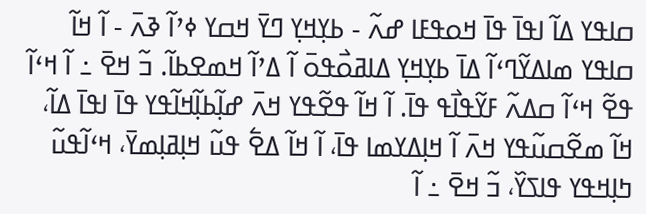ߛߊߟߌ ߡߊ߬ ߊߟߊ߫ ߟߊ߫ ߞߋߟߓߊ ߝߍ߬ - ߕߌ߲ߞߌ߲ ߣߌ߫ ߞߛߌ ߦߴߊ߬ ߢߍ߫ - ߊ߬ ߞߊ߬ ߛߊߟߌ ߘߊߡߌ߬ߣߵߊ߬ ߡߊ߫ ߕߌ߲ߞߌ߲ ߡߊߥߋ߯ߟߋ߫ ߊ߬ ߡߴߊ߬ ߞߘߐߕߊ߬. ߏ߬ ߞߐ߫ ߸ ߊ߬ ߞߵߊ߬ ߟߐ߬ ߞߵߊ߬ ߛߡߍ߬ ߓߌ߬ߟߊ߯ߟ ߟߊ߫. ߊ߬ ߞߊ߬ ߟߐ߬ߟߌ ߞߍ߫ ߝߊ߲߬ߕߊ߲߬ߞߊ߬ߟߌ ߟߊ߫ ߊߟߊ߫ ߡߊ߬، ߞߊ߬ ߘߐ߬ߛߎ߬ߟߌ ߞߍ߫ ߊ߬ ߞߊ߲ߡߌߘߊ ߟߊ߫، ߊ߬ ߞߊ߬ ߡߐ߱ ߟߎ߬ ߞߊ߲ߥߊ߲ߘߌ߫، ߞߵߊ߬ߟߎ߬ ߤߊ߲ߞߟߌ ߟߊߖߌ߰، ߏ߬ ߞߐ߫ ߸ ߊ߬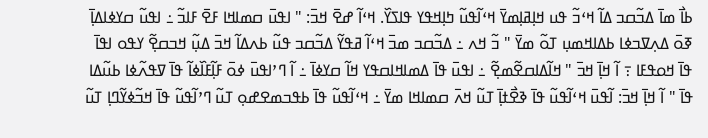ߕߊ߯ ߘߊ߫ ߡߏ߬ߛߏ ߡߊ߬ ߞߵߏ߬ ߟߎ ߞߊ߲ߥߊ߲ߘߌ߫ ߞߵߊ߬ߟߎ߬ ߤߊ߲ߞߟߌ ߟߊߖߌ߰. ߞߵߊ߬ ߝߐ߫ ߞߏ߫: " ߊߟߎ߫ ߛߘߊߞߊ ߓߐ߫ ߓߊߏ߬ ߸ ߊߟߎ߬ ߛߌߦߊߡߊ߲߫ ߧߋ߫ ߡߍ߲ߜߏߦߊ ߕߡߊߞߘߎ߲ ߠߋ߬ ߘߌ߫ " ߏ߬ ߞߍ ߸ ߡߏ߬ߛߏ ߘߏ߫ ߞߵߊ߬ ߥߟߌ߬ ߡߏ߬ߛߏ ߟߎ߬ ߕߍߡߊ߬ ߞߏ߫ ߡߎ߲߬ ߞߏߛߐ߲߬ ߌߟߋ ߊߟߊ߫ ߟߊ߫ ߞߋߟߓߊ ߹ ߊ߬ ߞߊ߲߫ ߞߏ߫ " ߞߊ߬ߡߊߛߐ߬ߘߐ߲߬ ߸ ߊߟߎ߫ ߟߊ߫ ߡߘߊߞߊߛߟߌ ߞߊ߬ ߛߌߦߊ߫ ߸ ߊ߬ ߣߴߊߟߎ߫ ߦߋ߫ ߓߊ߲߬ߓߊ߰ߦߊ߬ ߟߊ߫ ߜߟߍ߬ߦߊ ߕߎ߬ߡߊ ߟߊ߫ " ߊ߬ ߞߊ߲߫ ߞߏ߫: ߊ߬ߟߎ߫ ߞߵߊ߬ߟߎ߬ ߟߊ߫ ߢߐ߯ߙߊ߲߫ ߠߎ߬ ߞߍ߫ ߛߘߊߞߊ ߘߌ߫ ߸ ߞߵߊ߬ߟߎ߬ ߟߊ߫ ߕߟߏߘߐߝߋ߲ ߠߎ߬ ߣߴߊ߬ߟߎ߬ ߟߊ߫ ߞߏ߬ߦߌ߬ߣߊ߲ ߠߎ߬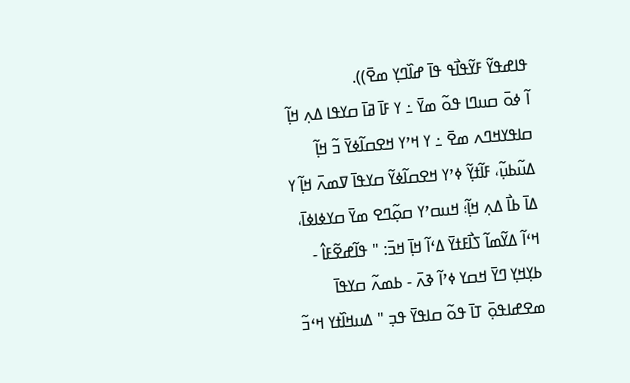ߟߊߝߟߌ߬ ߓߌ߬ߟߊ߯ߟ ߟߊ߫ ߝߊ߰ߣߌ߲ ߘߐ߫)).
ߊ߬ ߦߋ߫ ߛߎߣߊ ߟߋ߬ ߘߌ߫ ߸ ߌ ߓߊ߫ ߥߊ߫ ߛߌߟߊ ߡߍ߲ ߞߊ߲߬ ߛߊߟߌߞߣߍ ߘߐ߫ ߸ ߌ ߞߴߌ ߞߐߛߊ߬ߦߌ߫ ߏ߬ ߞߊ߲߬ ߡߎ߬ߕߎ߲߬، ߓߊ߬ߙߌ߲߬ ߦߴߌ ߞߐߛߊ߬ߦߌ߬ ߛߌߟߊ߫ ߜߘߍ߫ ߞߊ߲߬ ߌ ߡߊ߫ ߕߊ߯ ߡߍ߲ ߞߊ߲߬؛ ߞߎߛߴߌ ߛߋ߲߬ߣߐ ߘߌ߫ ߛߌߦߊߦߊ߫، ߞߵߊ߬ ߡߌ߬ߘߊ߬ ߖߊ߯ߓߙߌ߫ ߡߵߊ߬ ߞߊ߲߫ ߞߏ߫: " ߟߊ߬ߝߐ߬ߓߊ߮ - ߕߌ߲ߞߌ߲ ߣߌ߫ ߞߛߌ ߦߴߊ߬ ߢߍ߫ - ߕߘߍ߬ ߛߌߟߊ߫ ߘߐߝߊߟߋ߲߫ ߠߊ߫ ߟߋ߬ ߛߊߟߌ߫ ߟߏ߲ " ߡߎߞߊ߰ߙߌ ߞߵߏ߬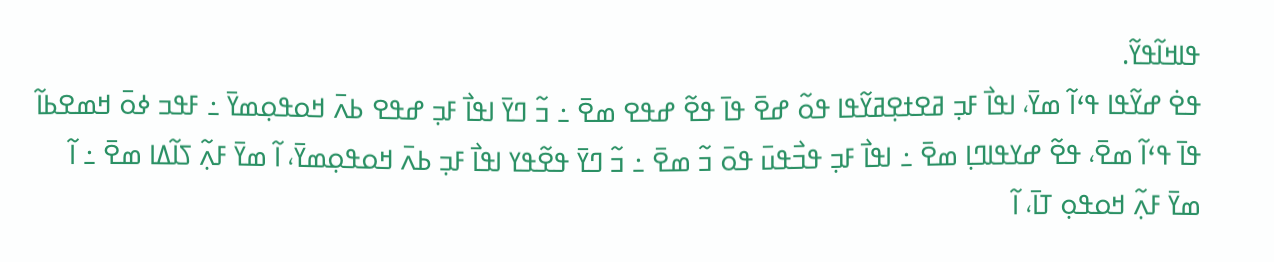ߟߊߞߊ߬ߟߌ߬.
ߟߐ߭ ߝߌ߬ߟߊ ߟߵߊ߬ ߘߌ߫، ߊߟߊ߯ ߓߏ߲ ߥߐߙߐ߲ߥߌ߬ߟߊ ߟߋ߬ ߝߐ߫ ߟߊ߫ ߟߐ߬ ߝߟߐ ߘߐ߫ ߸ ߏ߬ ߣߌ߫ ߊߟߊ߯ ߓߏ߲ ߝߟߐ ߕߍ߫ ߞߋߟߋ߲ߘߌ߫ ߸ ߓߟߏ ߦߋ߫ ߞߘߐߕߊ߬ ߟߊ߫ ߟߵߊ߬ ߘߐ߫، ߟߐ߬ ߝߌߟߊߣߊ߲ ߘߐ߫ ߸ ߊߟߊ߯ ߓߏ߲ ߟߏ߯ߟߎ߫ ߟߋ߫ ߏ߬ ߘߐ߫ ߸ ߏ߬ ߣߌ߫ ߟߐ߬ߟߌ ߊߟߊ߯ ߓߏ߲ ߕߍ߫ ߞߋߟߋ߲ߘߌ߫، ߊ߬ ߘߌ߫ ߓߍ߲߬ ߖߊ߬ߡߊ ߘߐ߫ ߸ ߊ߬ ߘߌ߫ ߓߍ߲߬ ߞߋߟߋ߲ ߠߊ߫، ߊ߬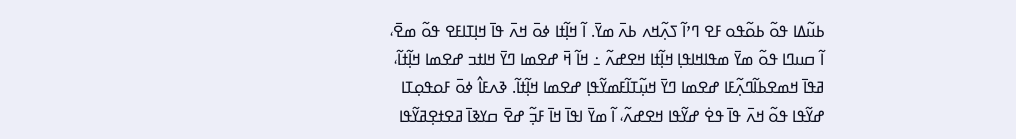ߕߎ߬ߡߊ ߟߋ߬ ߕߋ߬ߟߋ ߓߐ ߣߴߊ߬ ߖߍ߲߬ߞߍ ߕߍ߫ ߘߌ߫. ߊ߬ ߞߊ߲߬ߙߊ ߦߋ߫ ߞߍ߫ ߟߊ߫ ߞߊ߲ߠߊߓߐ ߟߋ߬ ߘߐ߫، ߊ߬ ߛߎߣߊ ߟߋ߬ ߘߌ߫ ߘߟߊߞߊߟߊ߲ ߞߊ߲߬ߙߊ ߞߐߝߍ߬ ߸ ߞߊ߬ ߞ߫ ߝߐߘߊ ߣߌ߫ ߞߊߙߏ ߝߐߘߊ ߞߊ߲߬ߙߊ߬، ߥߟߊ߫ ߞߘߐߕߊ߬ߣߍ߲߬ߓߊ ߝߐߘߊ ߣߌ߫ ߞߎ߲߬ߠߊ߬ߓߘߌ߬ߟߊ߲ ߝߐߘߊ ߞߊ߲߬ߙߊ߬. ߢߍߓߊ߮ ߦߋ߫ ߓߋߟߋ߲ߠߊ ߝߌ߬ߟߊ ߟߋ߬ ߞߍ߫ ߟߊ߫ ߟߐ߭ ߝߌ߬ߟߊ ߞߐߝߍ߬، ߊ߬ ߘߌ߫ ߊߟߊ߫ ߞߊ߫ ߓߏ߲߬ ߝߐ߫ ߛߌߢߊ߫ ߥߐߙߐ߲ߥߌ߬ߟߊ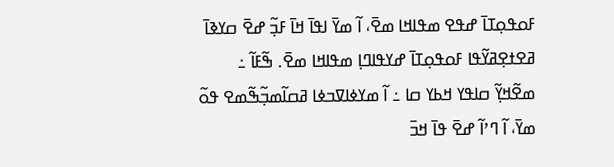ߓߋߟߋ߲ߠߊ߫ ߝߟߐ ߘߟߊߞߊ ߘߐ߫، ߊ߬ ߘߌ߫ ߊߟߊ߫ ߞߊ߫ ߓߏ߲߬ ߝߐ߫ ߛߌߢߊ߫ ߥߐߙߐ߲ߥߌ߬ߟߊ ߓߋߟߋ߲ߠߊ߫ ߝߌߟߊߣߊ߲ ߘߟߊߞߊ ߘߐ߫. ߒ߬ߓߊ߬ ߸ ߘߐ߬ߞߌ߲߬ ߛߊߟߌ ߞߕߌ ߛߊ ߸ ߊ߬ ߘߌߦߊߜߏߦߊ ߥߛߊ߬ߘߏ߲߬ߒ߬ߘߐ ߟߋ߬ ߘߌ߫، ߊ߬ ߣߴߊ߬ ߝߐ߫ ߟߊ߫ ߞߏ߫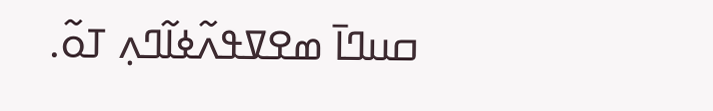ߛߎߣߊ߫ ߘߐߜߟߍ߬ߦߊ߬ߣߍ߲ ߠߋ߬.